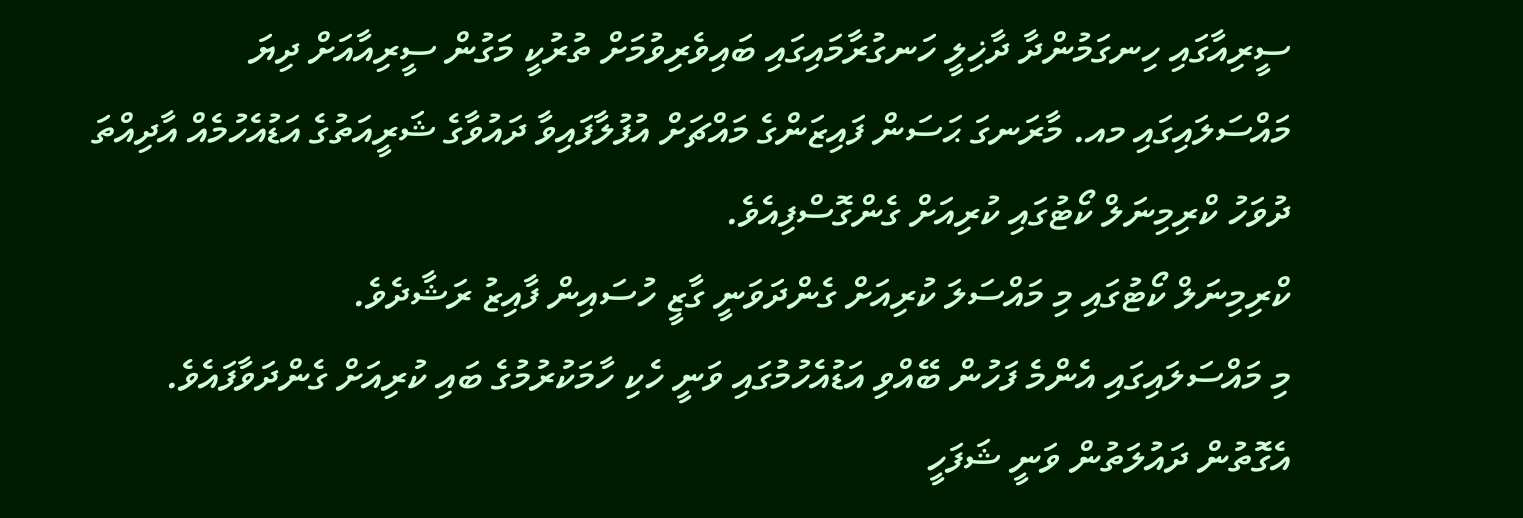ސީރިއާގައި ހިނގަމުންދާ ދާޚިލީ ހަނގުރާމައިގައި ބައިވެރިވުމަށް ތުރުކީ މަގުން ސީރިއާއަށް ދިޔަ މައްސަލައިގައި މއ. މާރަނގަ ޙަސަން ފައިޒަންގެ މައްޗަށް އުފުލާފައިވާ ދައުވާގެ ޝަރީއަތުގެ އަޑުއެހުމެއް އާދިއްތަ ދުވަހު ކްރިމިނަލް ކޯޓުގައި ކުރިއަށް ގެންގޮސްފިއެވެ.
ކްރިމިނަލް ކޯޓުގައި މި މައްސަލަ ކުރިއަށް ގެންދަވަނީ ގާޒީ ހުސައިން ފާއިޒު ރަޝާދެވެ.
މި މައްސަލައިގައި އެންމެ ފަހުން ބޭއްވި އަޑުއެހުމުގައި ވަނީ ހެކި ހާމަކުރުމުގެ ބައި ކުރިއަށް ގެންދަވާފައެވެ. އެގޮތުން ދައުލަތުން ވަނީ ޝަފަހީ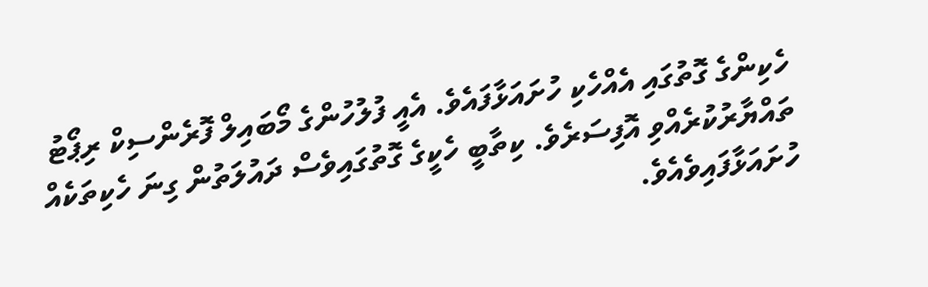ހެކިންގެ ގޮތުގައި އެއްހެކި ހުށައަޅާފައެވެ. އެއީ ފުލުހުންގެ މޯބައިލް ފޮރެންސިކް ރިޕޯޓު ތައްޔާރުކުރެއްވި އޮފިސަރެވެ. ކިތާބީ ހެކީގެ ގޮތުގައިވެސް ދައުލަތުން ގިނަ ހެކިތަކެއް ހުށައަޅާފައިވެއެވެ.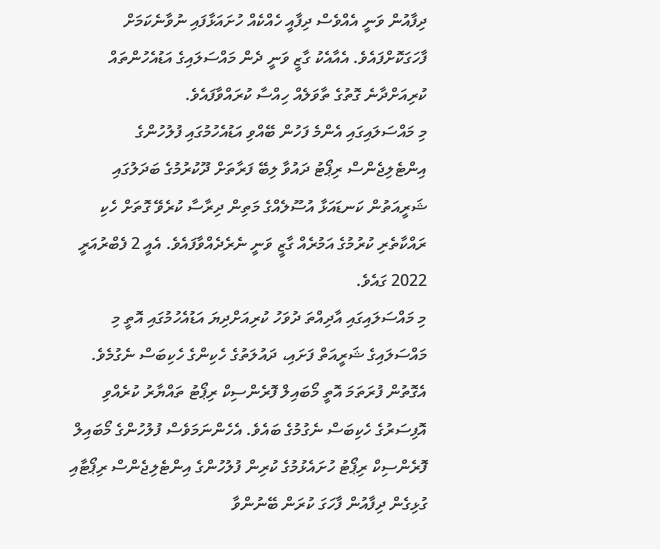ދިފާއުން ވަނީ އެއްވެސް ދިފާއީ ހެއްކެއް ހުށައަޅާފައި ނުވާނެކަމަށް ފާހަގަކޮށްފައެވެ. އެއާއެކު ގާޒީ ވަނީ ދެން މައްސަލައިގެ އަޑުއެހުންތައް ކުރިއަށްދާނެ ގޮތުގެ ތާވަލެއް ހިއްސާ ކުރައްވާފައެވެ.
މި މައްސަލައިގައި އެންމެ ފަހުން ބޭއްވި އަޑުއެހުމުގައި ފުލުހުންގެ އިންޓެލިޖެންސް ރިޕޯޓު ދައުވާ ލިބޭ ފަރާތަށް ދޫކުރުމުގެ ބަދަލުގައި ޝަރީއަތުން ކަނޑައަޅާ އުސޫލެއްގެ މަތިން ދިރާސާ ކުރެވޭ ގޮތަށް ހެކި ރައްކާތެރި ކުރުމުގެ އަމުރެއް ގާޒީ ވަނީ ނެރެދެއްވާފައެވެ. އެއީ 2 ފެބްރުއަރީ 2022 ގައެވެ.
މި މައްސަލައިގައި އާދިއްތަ ދުވަހު ކުރިއަށްދިޔަ އަޑުއެހުމުގައި އޮތީ މި މައްސަލައިގެ ޝަރީއަތް ފަށައި، ދައުލަތުގެ ހެކިންގެ ހެކިބަސް ނެގުމެވެ. އެގޮތުން ފުރަތަމަ އޮތީ މޯބައިލް ފޮރެންސިކް ރިޕޯޓު ތައްޔާރު ކުރެއްވި އޮފިސަރުގެ ހެކިބަސް ނެގުމުގެ ބައެވެ. އެހެންނަމަވެސް ފުލުހުންގެ މޯބައިލް ފޮރެންސިކް ރިޕޯޓު ހުށައެޅުމުގެ ކުރިން ފުލުހުންގެ އިންޓެލިޖެންސް ރިޕޯޓާއި ގުޅިގެން ދިފާއުން ފާހަގަ ކުރަން ބޭނުންވާ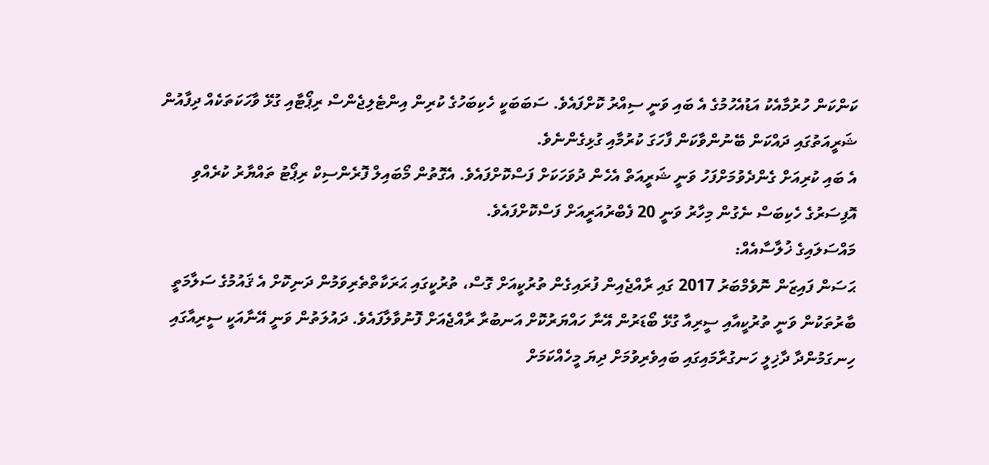ކަންކަން ހުރުމާއެކު އަޑުއެހުމުގެ އެ ބައި ވަނީ ސިއްރު ކޮށްފައެވެ. ސަބަބަކީ ހެކިބަހުގެ ކުރިން އިންޓެލިޖެންސް ރިޕޯޓާއި ގުޅޭ ވާހަކަތަކެއް ދިފާއުން ޝަރީއަތުގައި ދައްކަން ބޭނުންވާކަން ފާހަގަ ކުރުމާއި ގުޅިގެންނެވެ.
އެ ބައި ކުރިއަށް ގެންދެވުމަށްފަހު ވަނީ ޝަރީއަތް އެހެން ދުވަހަކަށް ފަސްކޮށްފައެވެ. އެގޮތުން މޯބައިލް ފޮރެންސިކް ރިޕޯޓު ތައްޔާރު ކުރެއްވި އޮފިސަރުގެ ހެކިބަސް ނެގުން މިހާރު ވަނީ 20 ފެބްރުއަރީއަށް ފަސްކޮށްފައެވެ.
މައްސަލައިގެ ޚުލާސާއެއް:
ޙަސަން ފައިޒަން ނޮވެމްބަރު 2017 ގައި ރާއްޖެއިން ފުރައިގެން ތުރުކީއަށް ގޮސް، ތުރުކީގައި ޙަރަކާތްތެރިވަމުން ދަނިކޮށް އެ ޤައުމުގެ ސަލާމަތީ ބާރުތަކުން ވަނީ ތުރުކީއާއި ސީރިއާ ގުޅޭ ބޯޑަރުން އޭނާ ހައްޔަރުކޮށް އަނބުރާ ރާއްޖެއަށް ފޮނުވާލާފައެވެ. ދައުލަތުން ވަނީ އޭނާއަކީ ސީރިއާގައި ހިނގަމުންދާ ދާޚިލީ ހަނގުރާމައިގައި ބައިވެރިވުމަށް ދިޔަ މީހެއްކަމަށް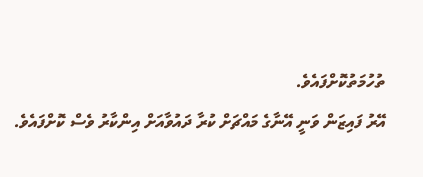ތުހުމަތުކޮށްފައެވެ.
އޭރު ފައިޒަން ވަނީ އޭނާގެ މައްޗަށް ކުރާ ދައުވާއަށް އިންކާރު ވެސް ކޮށްފައެވެ.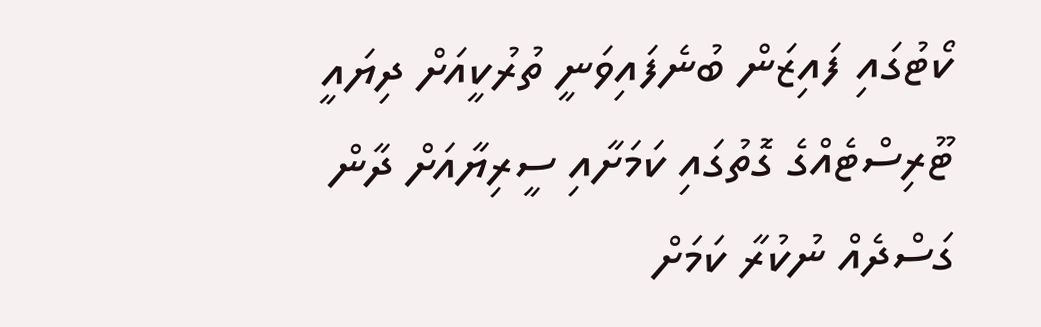ކޯޓުގައި ފައިޒަން ބުނެފައިވަނީ ތުރުކީއަށް ދިޔައީ ޓޫރިސްޓެއްގެ ގޮތުގައި ކަމަށާއި ސީރިޔާއަށް ދާން ގަސްދެއް ނުކުރާ ކަމަށް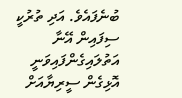ބުނެފައެވެ. އަދި ތުރުކީ ސިފައިން އޭނާ އަތުލައިގެންފައިވަނީ އޮޅިގެން ސީރިޔާއަށް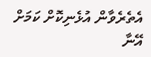އެތެރެވާން އުޅެނިކޮށް ކަމަށް އޭނާ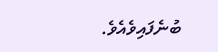ބުނެފައިވެއެވެ.